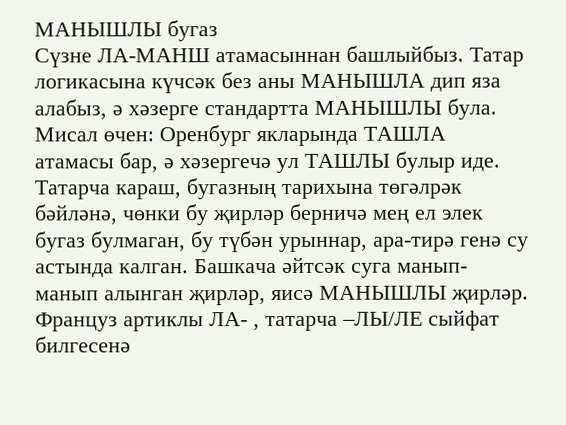МАНЫШЛЫ бугаз
Сүзне ЛА-МАНШ атамасыннан башлыйбыз. Татар логикасына күчсәк без аны МАНЫШЛА дип яза алабыз, ә хәзерге стандартта МАНЫШЛЫ була. Мисал өчен: Оренбург якларында ТАШЛА атамасы бар, ә хәзергечә ул ТАШЛЫ булыр иде.
Татарча караш, бугазның тарихына төгәлрәк бәйләнә, чөнки бу җирләр берничә мең ел элек бугаз булмаган, бу түбән урыннар, ара-тирә генә су астында калган. Башкача әйтсәк суга манып-манып алынган җирләр, яисә МАНЫШЛЫ җирләр.
Француз артиклы ЛА- , татарча –ЛЫ/ЛЕ сыйфат билгесенә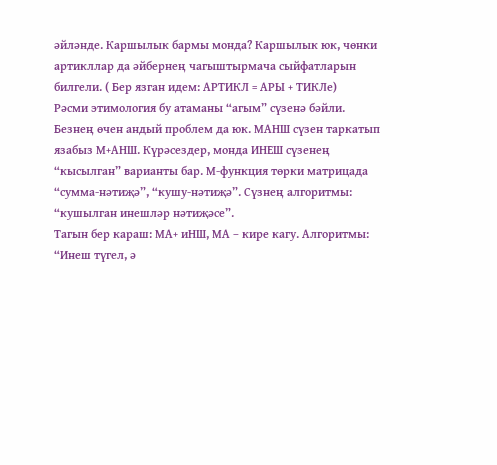әйләнде. Каршылык бармы монда? Каршылык юк, чөнки артикллар да әйбернең чагыштырмача сыйфатларын билгели. ( Бер язган идем: АРТИКЛ = АРЫ + ТИКЛе)
Рәсми этимология бу атаманы “агым” сүзенә бәйли. Безнең өчен андый проблем да юк. МАНШ сүзен таркатып язабыз М+АНШ. Күрәсездер, монда ИНЕШ сүзенең “кысылган” варианты бар. М-функция төрки матрицада “сумма-нәтиҗә”, “кушу-нәтиҗә”. Сүзнең алгоритмы: “кушылган инешләр нәтиҗәсе”.
Тагын бер караш: МА+ иНШ, МА – кире кагу. Алгоритмы: “Инеш түгел, ә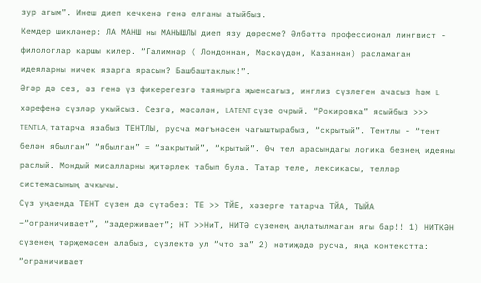зур агым”. Инеш диеп кечкенә генә елганы атыйбыз.
Кемдер шикләнер: ЛА МАНШ ны МАНЫШЛЫ диеп язу дөресме? Әлбәттә профессионал лингвист - филологлар каршы килер. “Галимнәр ( Лондоннан, Мәскәүдән, Казаннан) расламаган идеяларны ничек язарга ярасын? Башбаштаклык!”.
Әгәр дә сез, әз генә үз фикерегезгә таянырга җыенсагыз, инглиз сүзлеген ачасыз һәм L хәрефенә сүзләр укыйсыз. Сезгә, мәсәлән, LATENT сүзе очрый. “Рокировка” ясыйбыз >>> TENTLA, татарча язабыз ТЕНТЛЫ, русча мәгънәсен чагыштырабыз, “скрытый”. Тентлы - “тент белән ябылган” “ябылган” = “закрытый”, “крытый”. Өч тел арасындагы логика безнең идеяны раслый. Мондый мисалларны җитәрлек табып була. Татар теле, лексикасы, телләр системасының ачкычы.
Сүз уңаенда ТЕНТ сүзен дә сүтәбез: ТЕ >> ТЙЕ, хәзерге татарча ТЙА, ТЫЙА –“ограничивает”, “задерживает”; НТ >>НиТ, НИТӘ сүзенең аңлатылмаган ягы бар!! 1) НИТКӘН сүзенең тәрҗемәсен алабыз, сүзлектә ул “что за” 2) нәтиҗәдә русча, яңа контекстта: “ограничивает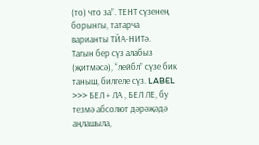(то) что за”. ТЕНТ сүзенең борынгы, татарча варианты ТЙА-НИТә.
Тагын бер сүз алабыз (җитмәсә), “лейбл” сүзе бик таныш, билгеле сүз. LABEL >>> БЕЛ + ЛА , БЕЛ ЛЕ, бу тезмә абсолют дәрәҗәдә аңлашыла,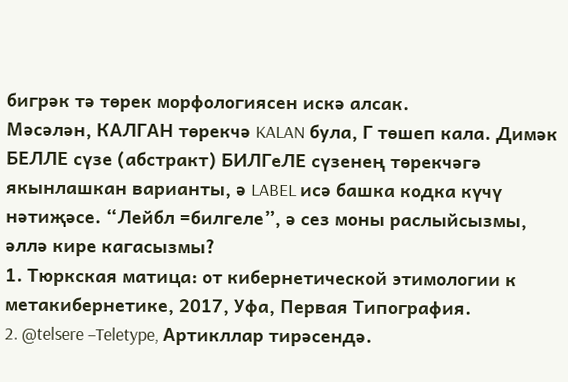бигрәк тә төрек морфологиясен искә алсак.
Мәсәлән, КАЛГАН төрекчә KALAN була, Г төшеп кала. Димәк БЕЛЛЕ сүзе (абстракт) БИЛГеЛЕ сүзенең төрекчәгә якынлашкан варианты, ә LABEL исә башка кодка күчү нәтиҗәсе. “Лейбл =билгеле”, ә сез моны раслыйсызмы, әллә кире кагасызмы?
1. Тюркская матица: от кибернетической этимологии к метакибернетике, 2017, Уфа, Первая Типография.
2. @telsere –Teletype, Артикллар тирәсендә.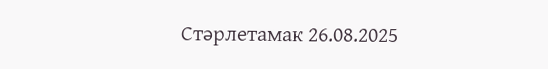Стәрлетамак 26.08.2025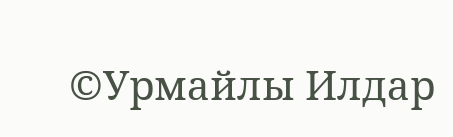©Урмайлы Илдар